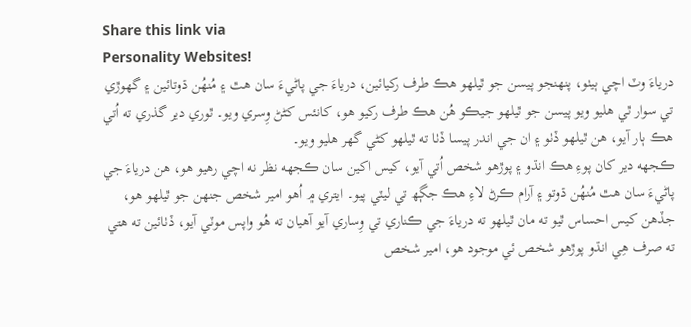Share this link via
Personality Websites!
درياءَ وٽ اچي ٻيٺو، پنھنجو پيسن جو ٿيلهو ھڪ طرف رکيائين، درياءَ جي پاڻيءَ سان ھٿ ۽ مُنھُن ڌوتائين ۽ گهوڙي تي سوار ٿي هليو ويو پيسن جو ٿيلهو جيڪو ھُن ھڪ طرف رکيو ھو، کانئس کڻڻ وِسري ويو۔ ٿوري دير گذري ته اُتي ھڪ ٻار آيو، ھن ٿيلهو ڏٺو ۽ ان جي اندر پيسا ڏٺا ته ٿيلهو کڻي گھر هليو ويو۔
ڪجهه دير کان پوءِ ھڪ انڌو ۽ پوڙھو شخص اُتي آيو، کيس اکين سان ڪجهه نظر نه اچي رهيو هو، ھن درياءَ جي پاڻيءَ سان هٿ مُنھُن ڌوتو ۽ آرام ڪرڻ لاءِ ھڪ جڳھ تي ليٽي پيو۔ ايتري ۾ اُھو امير شخص جنھن جو ٿيلهو ھو، جڏھن کيس احساس ٿيو ته مان ٿيلهو ته درياءَ جي ڪناري تي وِساري آيو آھيان ته ھُو واپس موٽي آيو، ڏٺائين ته ھتي ته صرف ھِي انڌو پوڙھو شخص ئي موجود ھو، امير شخص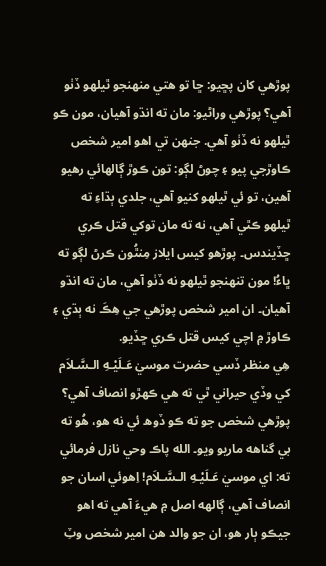پوڙھي کان پڇيو: ڇا تو ھتي منھنجو ٿيلهو ڏٺو آھي؟ پوڙھي وراڻيو: مان ته انڌو آھيان، مون ڪو ٿيلهو نه ڏٺو آھي. جنهن تي اهو امير شخص ڪاوڙجي پيو ۽ چوڻ لڳو: تون ڪوڙ ڳالھائي رهيو آھين، تو ئي ٿيلهو کنيو آھي، جلدي ٻڌاءِ ته ٿيلهو ڪٿي آھي، نه ته مان توکي قتل ڪري ڇڏيندس۔ پوڙھو کيس ايلاز مِنٿُون ڪرڻ لڳو ته ڀاءُ! مون تنهنجو ٿيلهو نه ڏٺو آھي، مان ته انڌو آھيان۔ ان امير شخص پوڙھي جي هِڪَ نه ٻڌي ۽ ڪاوڙ ۾ اچي کيس قتل ڪري ڇڏيو.
ھِي منظر ڏسي حضرت موسيٰ عَـلَيْـهِ الـسَّـلاَم کي وڏي حيراني ٿي ته ھي ڪھڙو انصاف آھي؟ پوڙھي شخص جو ته ڪو ڏوھ ئي نه ھو، ھُو ته بي گناهه ماريو ويو۔ الله پاڪ وحي نازل فرمائي ته: اي موسيٰ عَـلَيْـهِ الـسَّـلاَم! اِهوئي اسان جو انصاف آھي، ڳالهه اصل ۾ هيءَ آھي ته اھو جيڪو ٻار ھو، ان جو والد ھن امير شخص وٽِ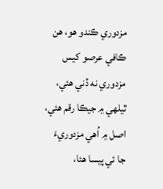مزدوري ڪندو ھو، ھن ڪافي عرصو کيس مزدوري نه ڏني هئي، ٿيلهي ۾ جيڪا رقم ھئي، اصل ۾ اُھي مزدوريءَ جا ئي پيسا ھئا،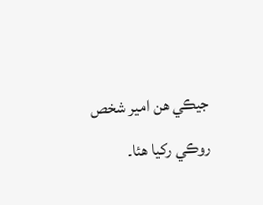جيڪي ھن امير شخص روڪي رکيا ھئا۔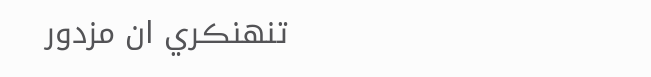تنهنڪري ان مزدور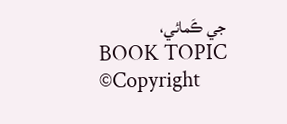جي ڪَمائي،
BOOK TOPIC
©Copyright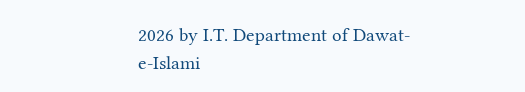2026 by I.T. Department of Dawat-e-Islami